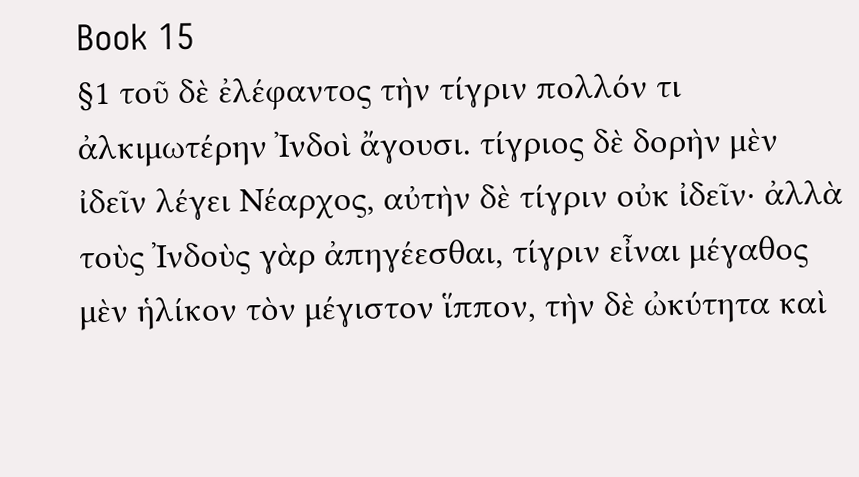Book 15
§1 τοῦ δὲ ἐλέφαντος τὴν τίγριν πολλόν τι ἀλκιμωτέρην Ἰνδοὶ ἄγουσι. τίγριος δὲ δορὴν μὲν ἰδεῖν λέγει Νέαρχος, αὐτὴν δὲ τίγριν οὐκ ἰδεῖν· ἀλλὰ τοὺς Ἰνδοὺς γὰρ ἀπηγέεσθαι, τίγριν εἶναι μέγαθος μὲν ἡλίκον τὸν μέγιστον ἵππον, τὴν δὲ ὠκύτητα καὶ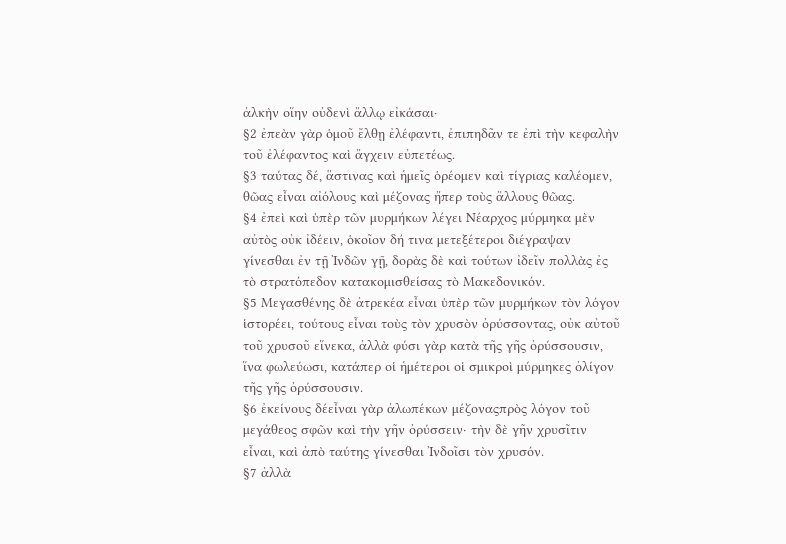ἀλκὴν οἵην οὐδενὶ ἄλλῳ εἰκάσαι·
§2 ἐπεὰν γὰρ ὁμοῦ ἔλθῃ ἐλέφαντι, ἐπιπηδᾶν τε ἐπὶ τὴν κεφαλὴν τοῦ ἐλέφαντος καὶ ἄγχειν εὐπετέως.
§3 ταύτας δέ, ἅστινας καὶ ἡμεῖς ὁρέομεν καὶ τίγριας καλέομεν, θῶας εἶναι αἰόλους καὶ μέζονας ἤπερ τοὺς ἄλλους θῶας.
§4 ἐπεὶ καὶ ὑπὲρ τῶν μυρμήκων λέγει Νέαρχος μύρμηκα μὲν αὐτὸς οὐκ ἰδέειν, ὁκοῖον δή τινα μετεξέτεροι διέγραψαν γίνεσθαι ἐν τῇ Ἰνδῶν γῇ, δορὰς δὲ καὶ τούτων ἰδεῖν πολλὰς ἐς τὸ στρατόπεδον κατακομισθείσας τὸ Μακεδονικόν.
§5 Μεγασθένης δὲ ἀτρεκέα εἶναι ὑπὲρ τῶν μυρμήκων τὸν λόγον ἱστορέει, τούτους εἶναι τοὺς τὸν χρυσὸν ὀρύσσοντας, οὐκ αὐτοῦ τοῦ χρυσοῦ εἵνεκα, ἀλλὰ φύσι γὰρ κατὰ τῆς γῆς ὀρύσσουσιν, ἵνα φωλεύωσι, κατάπερ οἱ ἡμέτεροι οἱ σμικροὶ μύρμηκες ὀλίγον τῆς γῆς ὀρύσσουσιν.
§6 ἐκείνους δέεἶναι γὰρ ἀλωπέκων μέζοναςπρὸς λόγον τοῦ μεγάθεος σφῶν καὶ τὴν γῆν ὀρύσσειν· τὴν δὲ γῆν χρυσῖτιν εἶναι, καὶ ἀπὸ ταύτης γίνεσθαι Ἰνδοῖσι τὸν χρυσόν.
§7 ἀλλὰ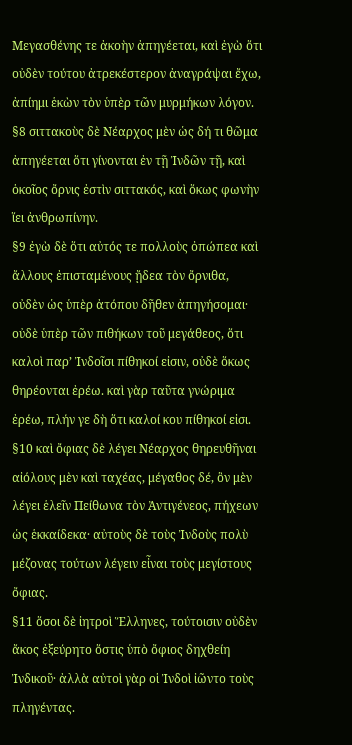Μεγασθένης τε ἀκοὴν ἀπηγέεται, καὶ ἐγὼ ὅτι οὐδὲν τούτου ἀτρεκέστερον ἀναγράψαι ἔχω, ἀπίημι ἑκὼν τὸν ὑπὲρ τῶν μυρμήκων λόγον.
§8 σιττακοὺς δὲ Νέαρχος μὲν ὡς δή τι θῶμα ἀπηγέεται ὅτι γίνονται ἐν τῇ Ἰνδῶν τῇ, καὶ ὁκοῖος ὄρνις ἐστὶν σιττακός, καὶ ὅκως φωνὴν ἵει ἀνθρωπίνην.
§9 ἐγὼ δὲ ὅτι αὐτός τε πολλοὺς ὀπώπεα καὶ ἄλλους ἐπισταμένους ᾔδεα τὸν ὄρνιθα, οὐδὲν ὡς ὑπὲρ ἀτόπου δῆθεν ἀπηγήσομαι· οὐδὲ ὑπὲρ τῶν πιθήκων τοῦ μεγάθεος, ὅτι καλοὶ παρʼ Ἰνδοῖσι πίθηκοί εἰσιν, οὐδὲ ὅκως θηρέονται ἐρέω. καὶ γὰρ ταῦτα γνώριμα ἐρέω, πλήν γε δὴ ὅτι καλοί κου πίθηκοί εἰσι.
§10 καὶ ὄφιας δὲ λέγει Νέαρχος θηρευθῆναι αἰόλους μὲν καὶ ταχέας, μέγαθος δέ, ὃν μὲν λέγει ἑλεῖν Πείθωνα τὸν Ἀντιγένεος, πήχεων ὡς ἑκκαίδεκα· αὐτοὺς δὲ τοὺς Ἰνδοὺς πολὺ μέζονας τούτων λέγειν εἶναι τοὺς μεγίστους ὄφιας.
§11 ὅσοι δὲ ἰητροὶ Ἕλληνες, τούτοισιν οὐδὲν ἄκος ἐξεύρητο ὅστις ὑπὸ ὄφιος δηχθείη Ἰνδικοῦ· ἀλλὰ αὐτοὶ γὰρ οἱ Ἰνδοὶ ἰῶντο τοὺς πληγέντας.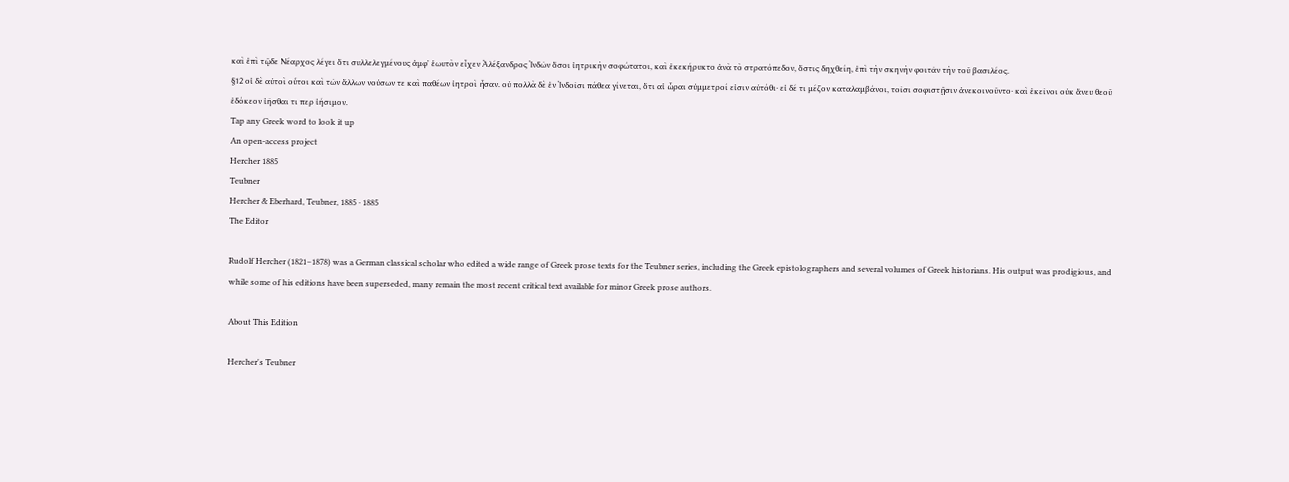καὶ ἐπὶ τῷδε Νέαρχος λέγει ὅτι συλλελεγμένους ἀμφʼ ἑωυτὸν εἶχεν Ἀλέξανδρος Ἰνδῶν ὅσοι ἰητρικὴν σοφώτατοι, καὶ ἐκεκήρυκτο ἀνὰ τὸ στρατόπεδον, ὅστις δηχθείη, ἐπὶ τὴν σκηνὴν φοιτᾶν τὴν τοῦ βασιλέος.
§12 οἱ δὲ αὐτοὶ οὗτοι καὶ τῶν ἄλλων νούσων τε καὶ παθέων ἰητροὶ ἦσαν. οὐ πολλὰ δὲ ἐν Ἰνδοῖσι πάθεα γίνεται, ὅτι αἱ ὧραι σύμμετροί εἰσιν αὐτόθι· εἰ δέ τι μέζον καταλαμβάνοι, τοῖσι σοφιστῇσιν ἀνεκοινοῦντο· καὶ ἐκεῖνοι οὐκ ἄνευ θεοῦ ἐδόκεον ἰῆσθαι τι περ ἰήσιμον.
Tap any Greek word to look it up
An open-access project
Hercher 1885
Teubner
Hercher & Eberhard, Teubner, 1885 · 1885
The Editor

Rudolf Hercher (1821–1878) was a German classical scholar who edited a wide range of Greek prose texts for the Teubner series, including the Greek epistolographers and several volumes of Greek historians. His output was prodigious, and while some of his editions have been superseded, many remain the most recent critical text available for minor Greek prose authors.

About This Edition

Hercher's Teubner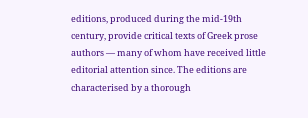editions, produced during the mid-19th century, provide critical texts of Greek prose authors — many of whom have received little editorial attention since. The editions are characterised by a thorough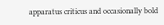apparatus criticus and occasionally bold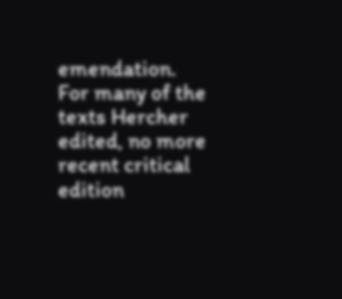emendation. For many of the texts Hercher edited, no more recent critical edition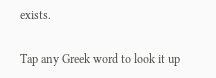exists.

Tap any Greek word to look it up